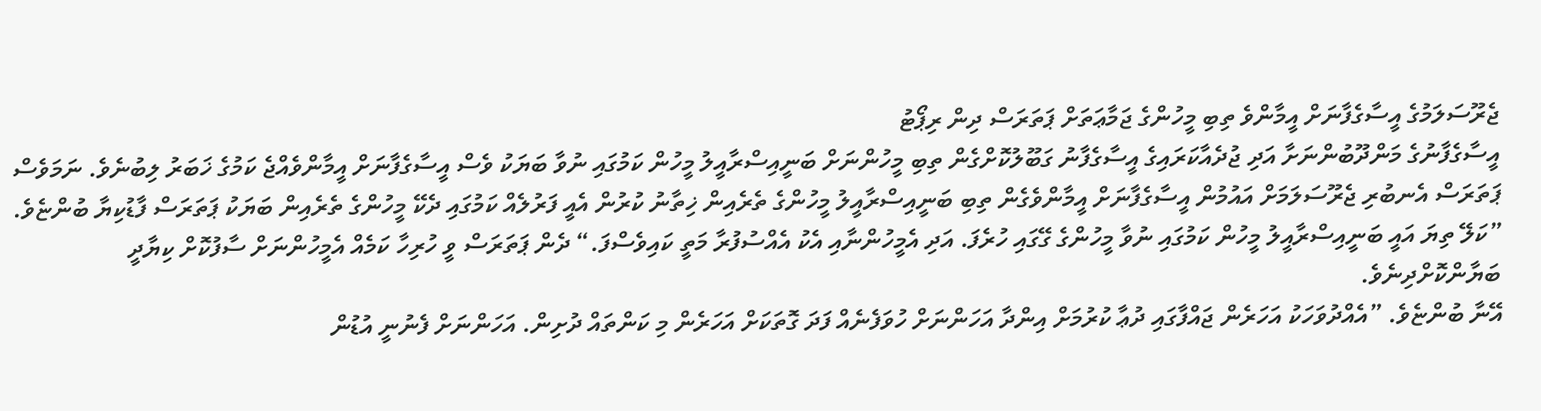ޖެރޫސަލަމުގެ އީސާގެފާނަށް އީމާންވެ ތިބި މީހުންގެ ޖަމާޢަތަށް ޕަތަރަސް ދިން ރިޕޯޓު
އީސާގެފާނުގެ މަންދޫބުންނަށާ އަދި ޖުދެއާކަރައިގެ އީސާގެފާނު ގަބޫލުކޮށްގެން ތިބި މީހުންނަށް ބަނީއިސްރާއީލު މީހުން ކަމުގައި ނުވާ ބަޔަކު ވެސް އީސާގެފާނަށް އީމާންވެއްޖެ ކަމުގެ ޚަބަރު ލިބުނެވެ. ނަމަވެސް ޕަތަރަސް އެނބުރި ޖެރޫސަލަމަށް އައުމުން އީސާގެފާނަށް އީމާންވެގެން ތިބި ބަނީއިސްރާއީލު މީހުންގެ ތެރެއިން ޚިތާނު ކުރުން އެއީ ފަރުލެއް ކަމުގައި ދެކޭ މީހުންގެ ތެރެއިން ބަޔަކު ޕަތަރަސް ފާޑުކިޔާ ބުންޏެވެ. ”ކަލޭ ތިޔަ އައީ ބަނީއިސްރާއީލު މީހުން ކަމުގައި ނުވާ މީހުންގެ ގޭގައި ހުރެފަ. އަދި އެމީހުންނާއި އެކު އެއްސުފުރާ މަތީ ކައިވެސްފަ.“ ދެން ޕަތަރަސް ވީ ހުރިހާ ކަމެއް އެމީހުންނަށް ސާފުކޮށް ކިޔާދީ ބަޔާންކޮށްދިނެވެ.
އޭނާ ބުންޏެވެ. ”އެއްދުވަހަކު އަހަރެން ޖައްފާގައި ދުޢާ ކުރުމަށް އިންދާ އަހަންނަށް ހުވަފެނެއް ފަދަ ގޮތަކަށް އަހަރެން މި ކަންތައް ދުށިން. އަހަންނަށް ފެނުނީ އުޑުން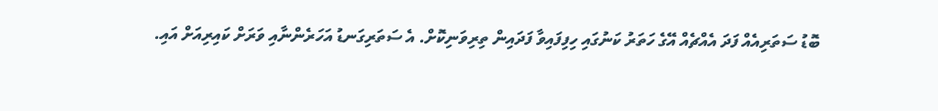ބޮޑު ސަތަރިއެއް ފަދަ އެއްޗެއް އޭގެ ހަތަރު ކަނުގައި ހިފިފައިވާ ފަދައިން ތިރިވަނިކޮށް. އެ ސަތަރިގަނޑު އަހަރެންނާއި ވަރަށް ކައިރިއަށް އައި.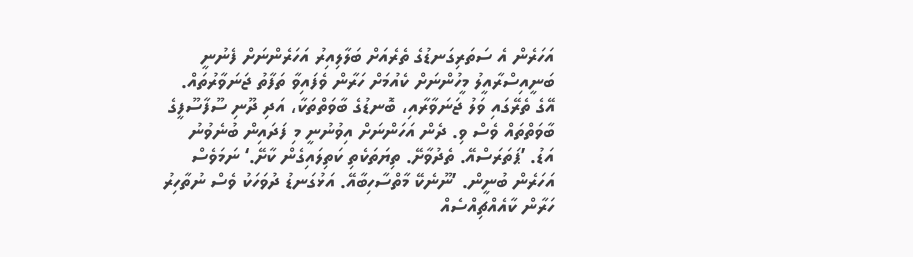އަހަރެން އެ ސަތަރިގަނޑުގެ ތެރެއަށް ބަލާލިއިރު އަހަރެންނަށް ފެނުނީ ބަނީއިސްރާއީލު މީހުންނަށް ކެއުމަށް ހަރާން ވެފައިވާ ތަފާތު ޖަނަވާރުތައް. އޭގެ ތެރޭގައި ވަލު ޖަނަވާރާއި، ބޮނޑުގެ ބާވަތްތަކާ، އަދި ދޫނި ސޫފާސޫފީގެ ބާވަތްތައް ވެސް ވި. ދެން އަހަންނަށް އިވުނުނީ މި ފަދައިން ބުނެވުނު އަޑު. ’ޕަތަރަސްއޭ. ތެދުވާށޭ. ތިޔަތަކެތި ކަތިލައިގެން ކާށޭ.‘ ނަމަވެސް އަހަރެން ބުނީން. ’ނޫނެކޭ މާތްސާހިބާއޭ. އަޅުގަނޑު ދުވަހަކު ވެސް ނުތާހިރު ހަރާން ކާއެއްޗިއްސެއް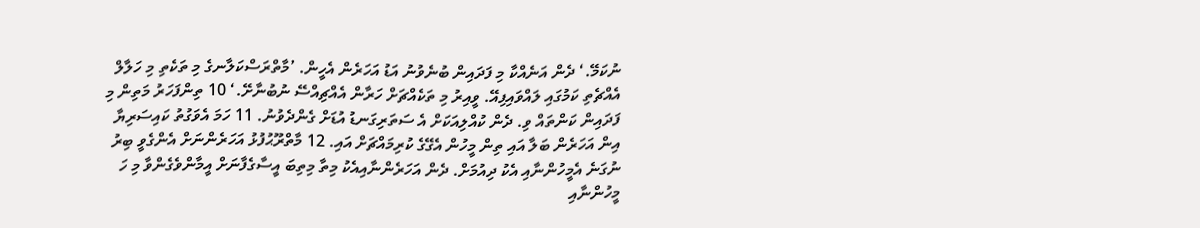ނުކަމޭ.‘ ދެން އަނެއްކާ މި ފަދައިން ބުނެވުނު އަޑު އަހަރެން އެހީން. ’މާތްރަސްކަލާނގެ މި ތަކެތި މި ހަލާލް އެއްޗެތި ކަމުގައި ލައްވައިފިއޭ. ވީއިރު މި ތަކެއްޗަށް ހަރާން އެއްޗިއްސޭ ނުބުނާށޭ.‘ 10 ތިންފަހަރު މަތިން މި ފަދައިން ކަންތައް ވި. ދެން ކުއްލިއަކަށް އެ ސަތަރިގަނޑު އުޑަށް ގެންދެވުނު. 11 ހަމަ އެވަގުތު ކައިސަރިޔާ އިން އަހަރެން ބަލާ އައި ތިން މީހުން އެގޭގެ ކުރިމައްޗަށް އައި. 12 މާތްރޫޙުފުޅު އަހަރެންނަށް އެންގެވީ ބިރު ނުގަނެ އެމީހުންނާއި އެކު ދިއުމަށް. ދެން އަހަރެންނާއިއެކު މިތާ މިތިބަ އީސާގެފާނަށް އީމާންވެގެންވާ މި ހަ މީހުންނާއި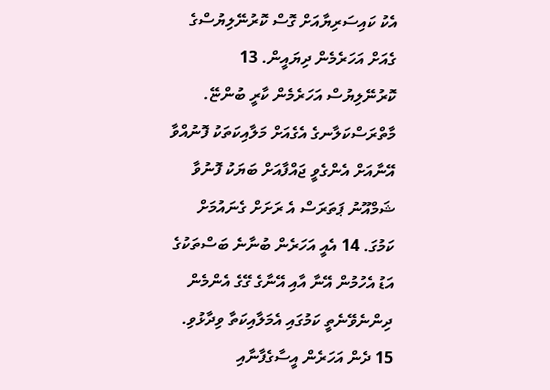އެކު ކައިސަރިޔާއަށް ގޮސް ކޮރުނޭލިޔުސްގެ ގެއަށް އަހަރެމެން ދިޔައީން. 13 ކޮރުނޭލިޔުސް އަހަރެމެން ކާރީ ބުންޏޭ. މާތްރަސްކަލާނގެ އެގެއަށް މަލާއިކަތަކު ފޮނުއްވާ އޭނާއަށް އެންގެވީ ޖައްފާއަށް ބަޔަކު ފޮނުވާ ޝަމްއޫނު ޕަތަރަސް އެ ރަށަށް ގެނައުމަށް ކަމުގަ. 14 އެއީ އަހަރެން ބުނާނެ ބަސްތަކުގެ އަޑު އެހުމުން އޭނާ އާއި އޭނާގެ ގޭގެ އެންމެން ދިންނެވޭނެތީ ކަމުގައި އެމަލާއިކަތާ ވިދާޅުވި.
15 ދެން އަހަރެން އީސާގެފާނާއި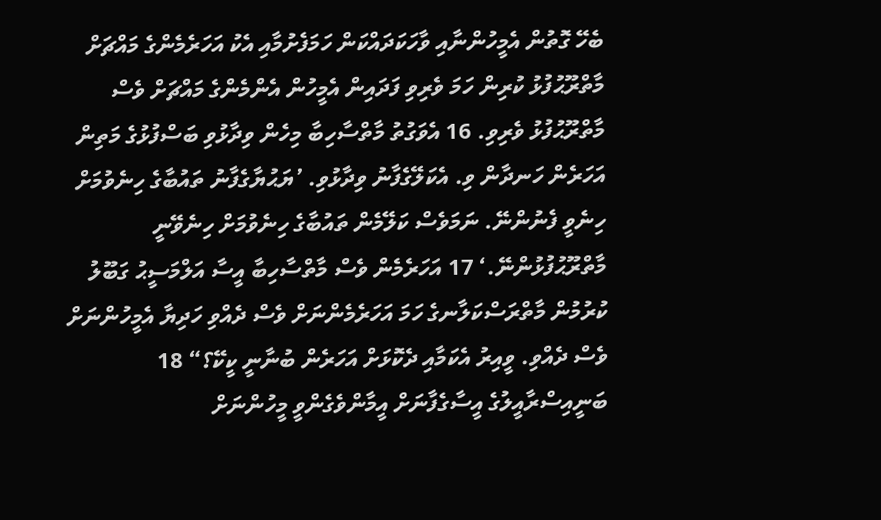ބެހޭ ގޮތުން އެމީހުންނާއި ވާހަކަދައްކަން ހަމަފެށުމާއި އެކު އަހަރެމެންގެ މައްޗަށް މާތްރޫޙުފުޅު ކުރިން ހަމަ ވެރިވި ފަދައިން އެމީހުން އެންމެންގެ މައްޗަށް ވެސް މާތްރޫޙުފުޅު ވެރިވި. 16 އެވަގުތު މާތްސާހިބާ މިހެން ވިދާޅުވި ބަސްފުޅުގެ މަތިން އަހަރެން ހަނދާން ވި. އެކަލޭގެފާނު ވިދާޅުވި. ’ޔަޙުޔާގެފާނު ތައުބާގެ ހިނެވުމަށް ހިނެވީ ފެނުންނޭ. ނަމަވެސް ކަލޭމެން ތައުބާގެ ހިނެވުމަށް ހިނެވޭނީ މާތްރޫޙުފުޅުންނޭ.‘ 17 އަހަރެމެން ވެސް މާތްސާހިބާ އީސާ އަލްމަސީޙު ގަބޫލު ކުރުމުން މާތްރަސްކަލާނގެ ހަމަ އަހަރެމެންނަށް ވެސް ދެއްވި ހަދިޔާ އެމީހުންނަށް ވެސް ދެއްވި. ވީއިރު އެކަމާއި ދެކޮޅަށް އަހަރެން ބުނާނީ ކީކޭ؟“ 18 ބަނީއިސްރާއީލުގެ އީސާގެފާނަށް އީމާންވެގެންވީ މީހުންނަށް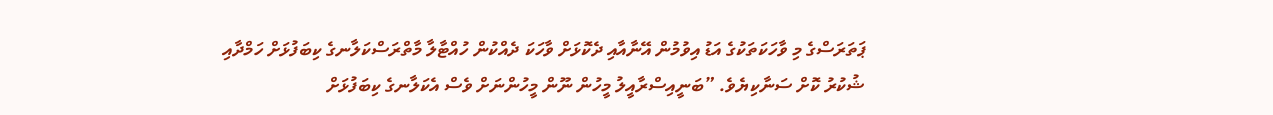ޕަތަރަސްގެ މި ވާހަކަތަކުގެ އަޑު އިވުމުން އޭނާއާއި ދެކޮޅަށް ވާހަކަ ދެއްކުން ހުއްޓާލާ މާތްރަސްކަލާނގެ ކިބަފުޅަށް ހަމްދާއި ޝުކުރު ކޮށް ސަނާކިޔެވެ. ”ބަނީއިސްރާއީލު މީހުން ނޫން މީހުންނަށް ވެސް އެކަލާނގެ ކިބަފުޅަށް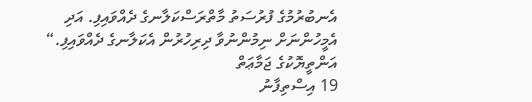އެނބުރުމުގެ ފުރުސަތު މާތްރަސްކަލާނގެ ދެއްވައިފި. އަދި އެމީހުންނަށް ނިމުންނުވާ ދިރިހުރުން އެކަލާނގެ ދެއްވައިފި.“
އަންތީޔޮކުގެ ޖަމާޢަތް
19 އިސްތިފާނު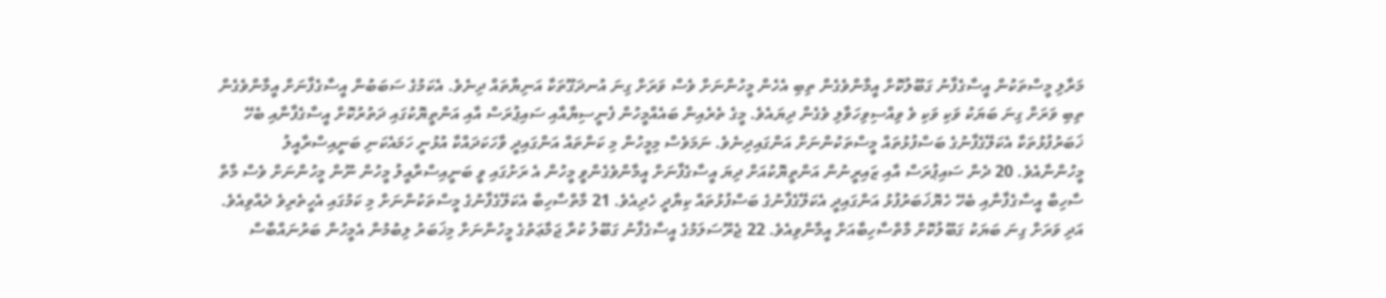މަރާލި މީސްތަކުން އީސާގެފާނު ގަބޫލުކޮށް އީމާންވެގެން ތިބި އެހެން މީހުންނަށް ވެސް ވަރަށް ގިނަ އުނދަގޫތަކާ އަނިޔާތައް ދިނެވެ. އެކަމުގެ ސަބަބުން އީސާގެފާނަށް އީމާންވެގެން ތިބި ވަރަށް ގިނަ ބަޔަކު ވަކި ވަކި ވެ ވިއްސިވިހަވާލި ވެގެން ދިޔައެވެ. މީގެ ތެރެއިން ބައެއްމީހުން ފެނީސިޔާއާއި ސައިޕުރަސް އާއި އަންތީޔޮކުގައި ދަތުރުކޮށް އީސާގެފާނާއި ބެހޭ ޚަބަރުފުޅުތަކާ އެކަލޭގެފާނުގެ ބަސްފުޅުތައް މީސްތަކުންނަށް އަންގައިދިނެވެ. ނަމަވެސް މިމީހުން މި ކަންތައް އަންގައިދީ ވާހަކަދައްކާ އުޅުނީ ހަމައެކަނި ބަނީއިސްރާއީލު މީހުންނާއެވެ. 20 ދެން ސައިޕުރަސް އާއި ޒައިރީނުން އަންތީޔޮކުއަށް ދިޔަ އީސާގެފާނަށް އީމާންވެގެންވީ މީހުން އެ ރަށުގައި ވީ ބަނީއިސްރާއީލު މީހުން ނޫން މީހުންނަށް ވެސް މާތް ސާހިބާ އީސާގެފާނާއި ބެހޭ ހެޔޮޚަބަރުފުޅު އަންގައިދީ އެކަލޭގެފާނުގެ ބަސްފުޅުތައް ކިޔާދީ ހެދިއެވެ. 21 މާތްސާހިބާ އެކަލޭގެފާނުގެ މީސްތަކުންނަށް މި ކަމުގައި އެހީތެރިވެ ދެއްވިއެވެ. އަދި ވަރަށް ގިނަ ބަޔަކު ގަބޫލުކޮށް މާތްސާހިބާއަށް އީމާންވިއެވެ. 22 ޖެރޫސަލަމުގެ އީސާގެފާނު ގަބޫލު ކުރާ ޖަމާޢަތުގެ މީހުންނަށް މިޚަބަރު ލިބުމުން އެމީހުން ބަރުނައްބާސް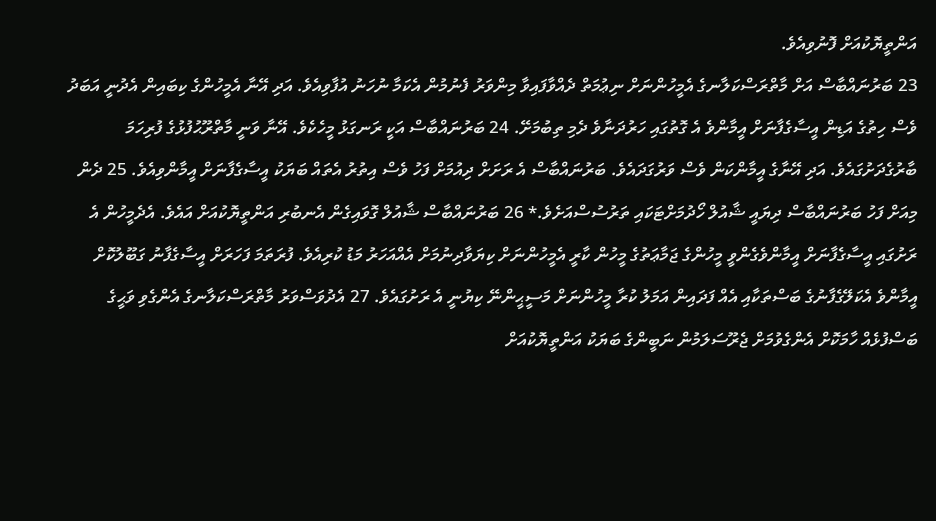އަންތީޔޮކުއަށް ފޮނުވިއެވެ.
23 ބަރުނައްބާސް އަށް މާތްރަސްކަލާނގެ އެމީހުންނަށް ނިޢުމަތް ދެއްވާފައިވާ މިންވަރު ފެނުމުން އެކަމާ ނުހަނު އުފާވިއެވެ. އަދި އޭނާ އެމީހުންގެ ކިބައިން އެދުނީ އަބަދު ވެސް ހިތުގެ އަޑިން އީސާގެފާނަށް އީމާންވެ އެ ގޮތުގައި ހަރުދަނާވެ ދެމި ތިބުމަށޭ. 24 ބަރުނައްބާސް އަކީ ރަނގަޅު މީހެކެވެ. އޭނާ ވަނީ މާތްރޫޙުފުޅުގެ ފުރިހަމަ ބާރުގެދަށުގައެވެ. އަދި އޭނާގެ އީމާންކަން ވެސް ވަރުގަދައެވެ. ބަރުނައްބާސް އެ ރަށަށް ދިއުމަށް ފަހު ވެސް އިތުރު އެތައް ބަޔަކު އީސާގެފާނަށް އީމާންވިއެވެ. 25 ދެން މިއަށް ފަހު ބަރުނައްބާސް ދިޔައީ ޝާއުލް ހޯދުމަށްޓަކައި ތަރުސުސްއަށެވެ.* 26 ބަރުނައްބާސް ޝާއުލް ގޮވައިގެން އެނބުރި އަންތީޔޮކުއަށް އައެވެ. އެދެމީހުން އެ ރަށުގައި އީސާގެފާނަށް އީމާންވެގެންވީ މީހުންގެ ޖަމާޢަތުގެ މީހުން ކާރީ އެމީހުންނަށް ކިޔަވާދިނުމަށް އެއްއަހަރު މަޑު ކުރިއެވެ. ފުރަތަމަ ފަހަރަށް އީސާގެފާނު ގަބޫލުކޮށް އީމާންވެ އެކަލޭގެފާނުގެ ބަސްތަކާއި އެއް ފަދައިން އަމަލު ކުރާ މީހުންނަށް މަސީޙީންނޭ ކިޔުނީ އެ ރަށުގައެވެ. 27 އެދުވަސްވަރު މާތްރަސްކަލާނގެ އެންގެވި ވަޙީގެ ބަސްފުޅެއް ހާމަކޮށް އެންގެވުމަށް ޖެރޫސަލަމުން ނަބީންގެ ބަޔަކު އަންތީޔޮކުއަށް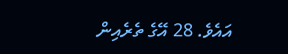އައެވެ. 28 އޭގެ ތެރެއިން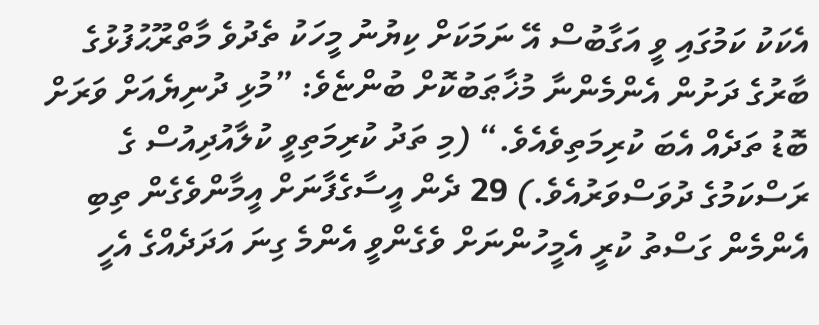އެކަކު ކަމުގައި ވީ އަގާބުސް އޭ ނަމަކަށް ކިޔުނު މީހަކު ތެދުވެ މާތްރޫޙުފުޅުގެ ބާރުގެ ދަށުން އެންމެންނާ މުޚާޠަބުކޮށް ބުންޏެވެ: ”މުޅި ދުނިޔެއަށް ވަރަށް ބޮޑު ތަދެއް އެބަ ކުރިމަތިވެއެވެ.“ (މި ތަދު ކުރިމަތިވީ ކުލާއުދިއުސް ގެ ރަސްކަމުގެ ދުވަސްވަރުއެވެ.) 29 ދެން އީސާގެފާނަށް އީމާންވެގެން ތިބި އެންމެން ގަސްތު ކުރީ އެމީހުންނަށް ވެގެންވީ އެންމެ ގިނަ އަދަދެއްގެ އެހީ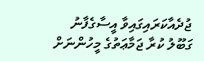ޖުދެއާކަރައިގައިވާ އީސާގެފާނު ގަބޫލު ކުރާ ޖަމާޢަތުގެ މީހުންނަށް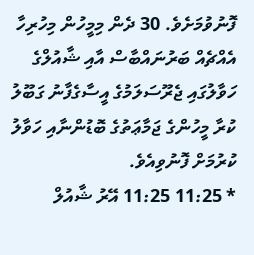ފޮނުވުމަށެވެ. 30 ދެން މިމީހުން މިހުރިހާ އެއްޗެއް ބަރުނައްބާސް އާއި ޝާއުލްގެ ހަވާލުގައި ޖެރޫސަލަމުގެ އީސާގެފާނު ގަބޫލު ކުރާ މީހުންގެ ޖަމާޢަތުގެ ބޮޑުންނާއި ހަވާލު ކުރުމަށް ފޮނުވިއެވެ.
* 11:25 11:25 އޭރު ޝާއުލް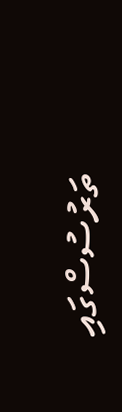ތަރުސުސްގައި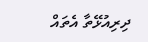ދިރިއުޅޭތާ އެތައް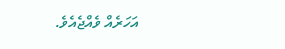އަހަރެއް ވެއްޖެއެވެ.